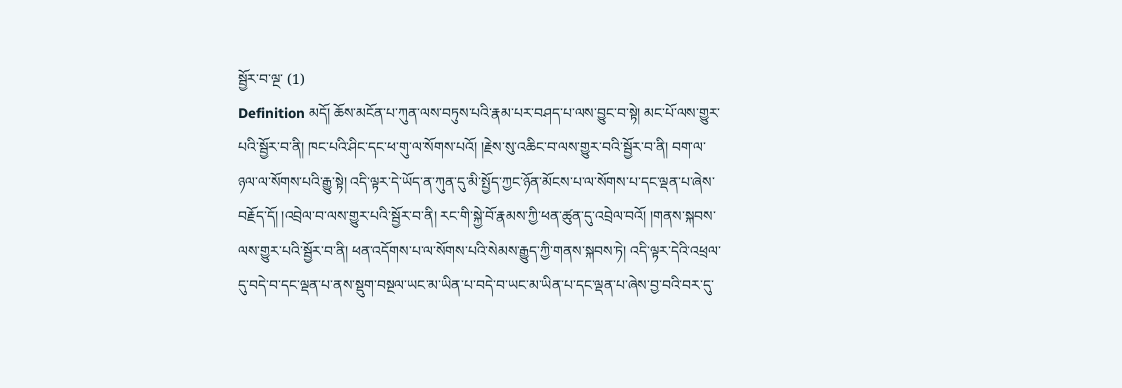སྦྱོར་བ་ལྔ་ (1)
Definition མདོ། ཆོས་མངོན་པ་ཀུན་ལས་བཏུས་པའི་རྣམ་པར་བཤད་པ་ལས་བྱུང་བ་སྟེ། མང་པོ་ལས་གྱུར་པའི་སྦྱོར་བ་ནི། ཁང་པའི་ཤིང་དང་ཕ་གུ་ལ་སོགས་པའོ། །རྗེས་སུ་འཆིང་བ་ལས་གྱུར་བའི་སྦྱོར་བ་ནི། བག་ལ་ཉལ་ལ་སོགས་པའི་རྒྱུ་སྟེ། འདི་ལྟར་དེ་ཡོད་ན་ཀུན་དུ་མི་སྤྱོད་ཀྱང་ཉོན་མོངས་པ་ལ་སོགས་པ་དང་ལྡན་པ་ཞེས་བརྗོད་དོ། །འབྲེལ་བ་ལས་གྱུར་པའི་སྦྱོར་བ་ནི། རང་གི་སྐྱེ་བོ་རྣམས་ཀྱི་ཕན་ཚུན་དུ་འབྲེལ་བའོ། །གནས་སྐབས་ལས་གྱུར་པའི་སྦྱོར་བ་ནི། ཕན་འདོགས་པ་ལ་སོགས་པའི་སེམས་རྒྱུད་ཀྱི་གནས་སྐབས་ཏེ། འདི་ལྟར་དེའི་འཕྲལ་དུ་བདེ་བ་དང་ལྡན་པ་ནས་སྡུག་བསྔལ་ཡང་མ་ཡིན་པ་བདེ་བ་ཡང་མ་ཡིན་པ་དང་ལྡན་པ་ཞེས་བྱ་བའི་བར་དུ་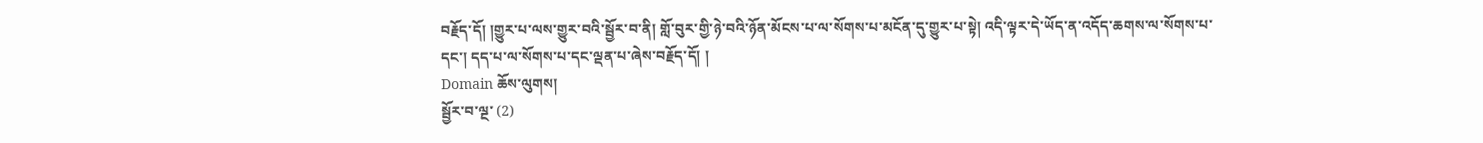བརྗོད་དོ། །གྱུར་པ་ལས་གྱུར་བའི་སྦྱོར་བ་ནི། གློ་བུར་གྱི་ཉེ་བའི་ཉོན་མོངས་པ་ལ་སོགས་པ་མངོན་དུ་གྱུར་པ་སྟེ། འདི་ལྟར་དེ་ཡོད་ན་འདོད་ཆགས་ལ་སོགས་པ་དང་། དད་པ་ལ་སོགས་པ་དང་ལྡན་པ་ཞེས་བརྗོད་དོ། །
Domain ཆོས་ལུགས།
སྦྱོར་བ་ལྔ་ (2)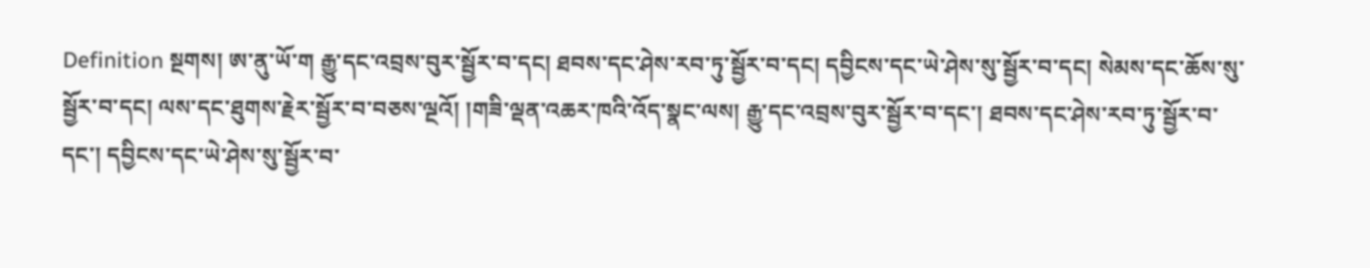Definition སྔགས། ཨ་ནུ་ཡོ་ག རྒྱུ་དང་འབྲས་བུར་སྦྱོར་བ་དང། ཐབས་དང་ཤེས་རབ་ཏུ་སྦྱོར་བ་དང། དབྱིངས་དང་ཡེ་ཤེས་སུ་སྦྱོར་བ་དང། སེམས་དང་ཆོས་སུ་སྦྱོར་བ་དང། ལས་དང་ཐུགས་རྗེར་སྦྱོར་བ་བཅས་ལྔའོ། །གཟི་ལྡན་འཆར་ཁའི་འོད་སྣང་ལས། རྒྱུ་དང་འབྲས་བུར་སྦྱོར་བ་དང་། ཐབས་དང་ཤེས་རབ་ཏུ་སྦྱོར་བ་དང་། དབྱིངས་དང་ཡེ་ཤེས་སུ་སྦྱོར་བ་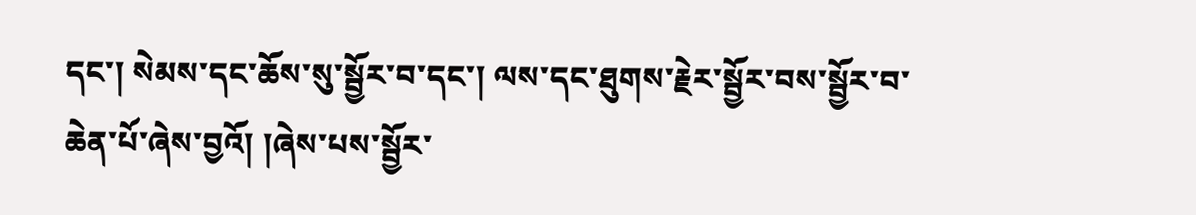དང་། སེམས་དང་ཆོས་སུ་སྦྱོར་བ་དང་། ལས་དང་ཐུགས་རྗེར་སྦྱོར་བས་སྦྱོར་བ་ཆེན་པོ་ཞེས་བྱའོ། །ཞེས་པས་སྦྱོར་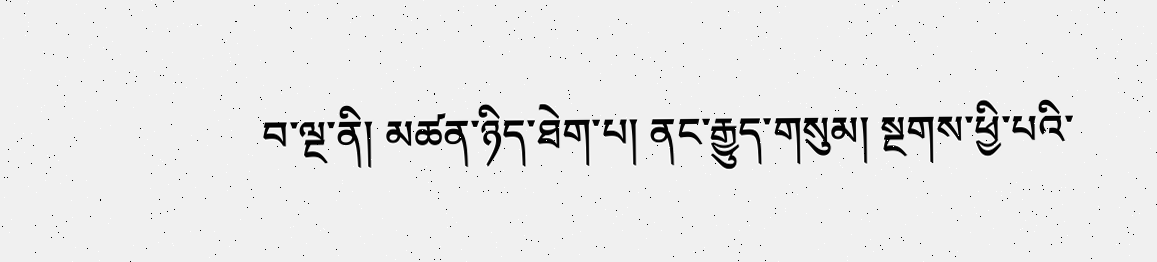བ་ལྔ་ནི། མཚན་ཉིད་ཐེག་པ། ནང་རྒྱུད་གསུམ། སྔགས་ཕྱི་པའི་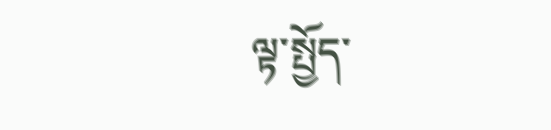ལྟ་སྤྱོད་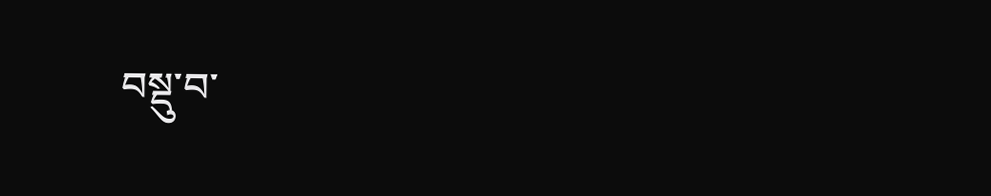བསྡུ་བ་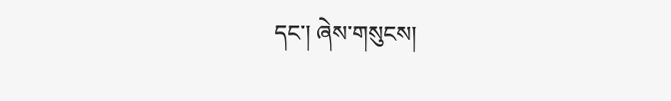དང་། ཞེས་གསུངས།